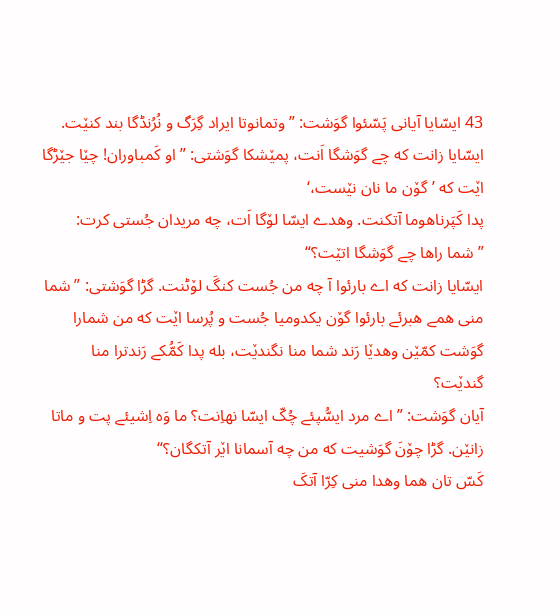43 ایسّایا آیانی پَسّئوا گوَشت: ”وتمانوتا ایراد گِرَگ و نُرُنڈگا بند کنێت.
ایسّایا زانت که چے گوَشگا اَنت، پمێشکا گوَشتی: ”او کَمباوران! چێا جێڑگا اێت که ’گۆن ما نان نێست،‘
پدا کَپَرناهوما آتکنت. وهدے ایسّا لۆگا اَت، چه مریدان جُستی کرت: ”شما راها چے گوَشگا اتێت؟“
ایسّایا زانت که اے بارئوا آ چه من جُست کنگَ لۆٹنت. گڑا گوَشتی: ”شما منی همے هبرئے بارئوا گۆن یکدومیا جُست و پُرسا اێت که من شمارا گوَشت کمّێن وهدێا رَند شما منا نگندێت، بله پدا کَمُّکے رَندترا منا گندێت؟
آیان گوَشت: ”اے مرد ایسُّپئے چُکّ ایسّا نهاِنت؟ ما وَه اِشیئے پت و ماتا زانێن. گڑا چۆنَ گوَشیت که من چه آسمانا اێر آتکگان؟“
کَسّ تان هما وهدا منی کِرّا آتکَ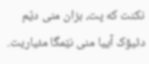نکنت که پت، بزان منی دێم دئیۆک آییا منی نێمگا مئیاریت.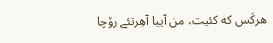هرکَس که کئیت، من آییا آهِرتئے رۆچا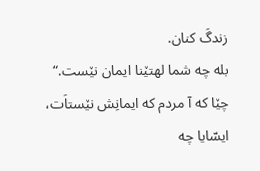زندگَ کنان.
بله چه شما لهتێنا ایمان نێست.“ چێا که آ مردم که ایمانِش نێستاَت، ایسّایا چه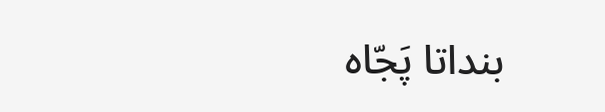بنداتا پَجّاه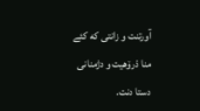آورتنت و زانتی که کئے منا دْرۆهیت و دژمنانی دستا دنت.